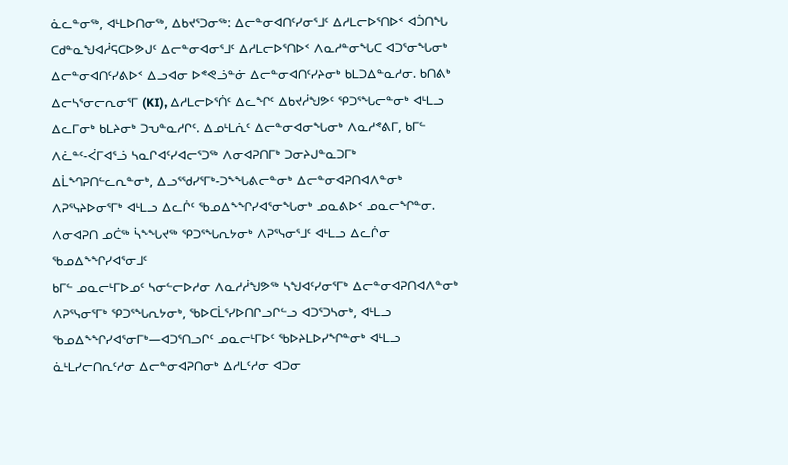ᓈᓚᓐᓂᖅ, ᐊᒻᒪᐅᑎᓂᖅ, ᐃᑲᔪᕐᑐᓂᖅ: ᐃᓕᓐᓂᐊᑎᑦᓯᓂᕐᒧᑦ ᐃᓱᒪᓕᐅᕐᑎᐅᑉ ᐊᑑᑎᖓ
ᑕᑯᓐᓇᖑᐊᓲᕋᑕᐅᕗᒍᑦ ᐃᓕᓐᓂᐊᓂᕐᒧᑦ ᐃᓱᒪᓕᐅᕐᑎᐅᑉ ᐱᓇᓱᓐᓂᖓᑕ ᐊᑐᕐᓂᖓᓂᒃ ᐃᓕᓐᓂᐊᑎᑦᓯᕕᐅᑉ ᐃᓗᐊᓂ ᐅᕝᕙᓘᓐᓃ ᐃᓕᓐᓂᐊᑎᑦᓯᔨᓂᒃ ᑲᒪᑐᐃᓐᓇᓱᓂ. ᑲᑎᕕᒃ ᐃᓕᓴᕐᓂᓕᕆᓂᕐᒥ (KI), ᐃᓱᒪᓕᐅᕐᑏᑦ ᐃᓚᖏᑦ ᐃᑲᔪᓲᖑᕗᑦ ᕿᑐᕐᖓᓕᓐᓂᒃ ᐊᒻᒪᓗ ᐃᓚᒥᓂᒃ ᑲᒪᔨᓂᒃ ᑐᕃᓐᓇᓱᒋᑦ. ᐃᓄᒻᒪᕇᑦ ᐃᓕᓐᓂᐊᓂᖓᓂᒃ ᐱᓇᓱᕝᕕᒥ, ᑲᒥᓪ ᐱᓛᓐᑦ-ᐹᒥᐊᕐᓘ ᓴᓇᒋᐊᑦᓯᐊᓕᕐᑐᖅ ᐱᓂᐊᕈᑎᒥᒃ ᑐᓂᔨᒍᓐᓇᑐᒥᒃ ᐃᒫᙰᕈᑎᓪᓚᕆᓐᓂᒃ, ᐃᓗᕐᖁᓯᕐᒥᒃ-ᑐᖕᖓᕕᓕᓐᓂᒃ ᐃᓕᓐᓂᐊᕈᑎᐊᐱᓐᓂᒃ ᐱᕈᕐᓭᔨᐅᓂᕐᒥᒃ ᐊᒻᒪᓗ ᐃᓚᒌᑦ ᖃᓄᐃᖕᖏᓯᐊᕐᓂᖓᓂᒃ ᓄᓇᕕᐅᑉ ᓄᓇᓕᖏᓐᓂ.
ᐱᓂᐊᕈᑎ ᓄᑖᖅ ᓵᖕᖓᔪᖅ ᕿᑐᕐᖓᕆᔭᓂᒃ ᐱᕈᕐᓭᓂᕐᒧᑦ ᐊᒻᒪᓗ ᐃᓚᒌᓂ ᖃᓄᐃᖕᖏᓯᐊᕐᓂᒧᑦ
ᑲᒥᓪ ᓄᓇᓕᒻᒥᐅᓄᑦ ᓴᓂᓪᓕᐅᓱᓂ ᐱᓇᓱᓲᖑᕗᖅ ᓴᖑᐊᑦᓯᓂᕐᒥᒃ ᐃᓕᓐᓂᐊᕈᑎᐊᐱᓐᓂᒃ ᐱᕈᕐᓭᓂᕐᒥᒃ ᕿᑐᕐᖓᕆᔭᓂᒃ, ᖃᐅᑕᒫᕐᓯᐅᑎᒋᓗᒋᓪᓗ ᐊᑐᕐᑐᓴᓂᒃ, ᐊᒻᒪᓗ ᖃᓄᐃᖕᖏᓯᐊᕐᓂᒥᒃ—ᐊᑐᕐᑎᓗᒋᑦ ᓄᓇᓕᒻᒥᐅᑦ ᖃᐅᔨᒪᐅᓯᖏᓐᓂᒃ ᐊᒻᒪᓗ ᓈᒻᒪᓯᓕᑎᕆᑦᓱᓂ ᐃᓕᓐᓂᐊᕈᑎᓂᒃ ᐃᓱᒪᑦᓱᓂ ᐊᑐᓂ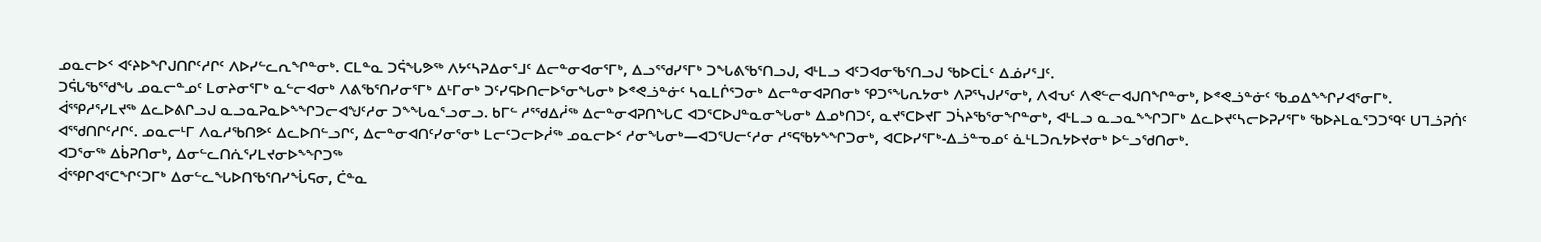ᓄᓇᓕᐅᑉ ᐊᑦᔨᐅᖏᒍᑎᒋᑦᓱᒋᑦ ᐱᐅᓯᓪᓚᕆᖏᓐᓂᒃ. ᑕᒪᓐᓇ ᑐᕌᖓᕗᖅ ᐱᔭᑦᓴᕈᐃᓂᕐᒧᑦ ᐃᓕᓐᓂᐊᓂᕐᒥᒃ, ᐃᓗᕐᖁᓯᕐᒥᒃ ᑐᖓᕕᖃᕐᑎᓗᒍ, ᐊᒻᒪᓗ ᐊᑦᑐᐊᓂᖃᕐᑎᓗᒍ ᖃᐅᑕᒫᑦ ᐃᓅᓯᕐᒧᑦ.
ᑐᕌᒐᖃᕐᖁᖓ ᓄᓇᓕᓐᓄᑦ ᒪᓂᔨᓂᕐᒥᒃ ᓇᓪᓕᐊᓂᒃ ᐱᕕᖃᕐᑎᓯᓂᕐᒥᒃ ᐃᒻᒥᓂᒃ ᑐᑦᓯᕋᐅᑎᓕᐅᕐᓂᖓᓂᒃ ᐅᕝᕙᓘᓐᓃᑦ ᓴᓇᒪᒌᕐᑐᓂᒃ ᐃᓕᓐᓂᐊᕈᑎᓂᒃ ᕿᑐᕐᖓᕆᔭᓂᒃ ᐱᕈᕐᓭᒍᓯᕐᓂᒃ, ᐱᐊᕃᑦ ᐱᕙᓪᓕᐊᒍᑎᖏᓐᓂᒃ, ᐅᕝᕙᓘᓐᓃᑦ ᖃᓄᐃᖕᖏᓯᐊᕐᓂᒥᒃ.
ᐋᕐᕿᓱᕐᓯᒪᔪᖅ ᐃᓚᐅᕕᒋᓗᒍ ᓇᓗᓇᕈᓇᐅᖕᖏᑐᓕᐊᖑᑦᓱᓂ ᑐᖕᖓᓇᕐᓗᓂᓗ. ᑲᒥᓪ ᓱᕐᖁᐃᓲᖅ ᐃᓕᓐᓂᐊᕈᑎᖓᑕ ᐊᑐᕐᑕᐅᒍᓐᓇᓂᖓᓂᒃ ᐃᓄᒃᑎᑐᑦ, ᓇᔪᕐᑕᐅᔪᒥ ᑐᓵᔨᖃᕐᓂᖏᓐᓂᒃ, ᐊᒻᒪᓗ ᓇᓗᓇᖕᖏᑐᒥᒃ ᐃᓚᐅᔪᑦᓴᓕᐅᕈᓯᕐᒥᒃ ᖃᐅᔨᒪᓇᕐᑐᑐᙯᑦ ᑌᒣᓘᕈᑏᑦ ᐊᕐᖁᑎᒋᑦᓱᒋᑦ. ᓄᓇᓕᒻᒥ ᐱᓇᓱᖃᑎᕗᑦ ᐃᓚᐅᑎᓪᓗᒋᑦ, ᐃᓕᓐᓂᐊᑎᑦᓯᓂᕐᓂᒃ ᒪᓕᑦᑐᓕᐅᓲᖅ ᓄᓇᓕᐅᑉ ᓱᓂᖓᓂᒃ—ᐊᑐᕐᑌᓕᑦᓱᓂ ᓱᕐᕋᖃᔭᖕᖏᑐᓂᒃ, ᐊᑕᐅᓯᕐᒥᒃ-ᐃᓘᓐᓀᓄᑦ ᓈᒻᒪᑐᕆᔭᐅᔪᓂᒃ ᐅᓪᓗᖁᑎᓂᒃ.
ᐊᑐᕐᓂᖅ ᐃᑳᕈᑎᓂᒃ, ᐃᓂᓪᓚᑎᕇᕐᓯᒪᔪᓂᐅᖕᖏᑐᖅ
ᐋᕐᕿᒋᐊᕐᑕᖏᑦᑐᒥᒃ ᐃᓂᓪᓚᖓᐅᑎᖃᕐᑎᓯᖔᕋᓂ, ᑖᓐᓇ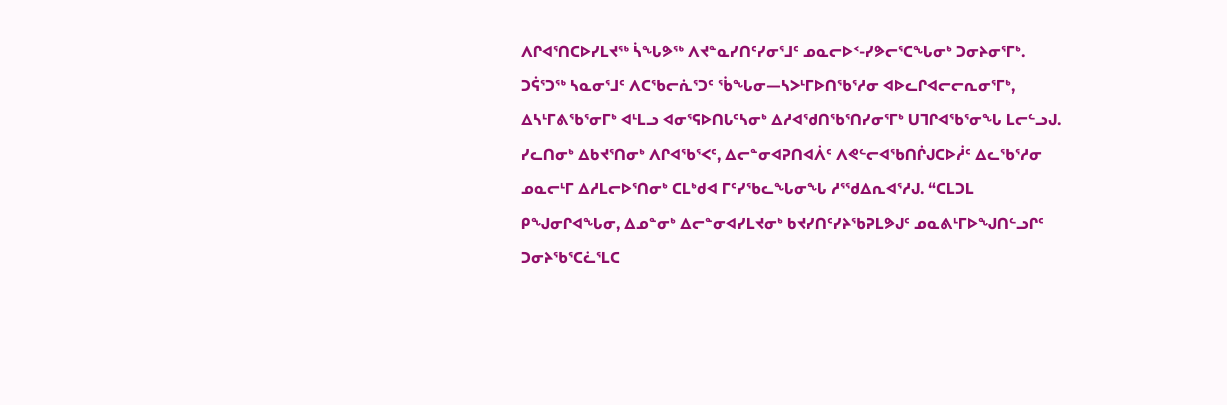ᐱᒋᐊᕐᑎᑕᐅᓯᒪᔪᖅ ᓵᖓᕗᖅ ᐱᔪᓐᓇᓯᑎᑦᓯᓂᕐᒧᑦ ᓄᓇᓕᐅᑉ-ᓯᕗᓕᕐᑕᖓᓂᒃ ᑐᓂᔨᓂᕐᒥᒃ. ᑐᕌᕐᑐᖅ ᓴᓇᓂᕐᒧᑦ ᐱᑕᖃᓕᕇᕐᑐᑦ ᖄᖓᓂ—ᓴᐳᒻᒥᐅᑎᖃᕐᓱᓂ ᐊᐅᓚᒋᐊᓕᓕᕆᓂᕐᒥᒃ, ᐃᓴᒻᒥᕕᖃᕐᓂᒥᒃ ᐊᒻᒪᓗ ᐊᓂᕐᕋᐅᑎᒐᑦᓴᓂᒃ ᐃᓱᐊᖁᑎᖃᕐᑎᓯᓂᕐᒥᒃ ᑌᒣᒋᐊᖃᕐᓂᖓ ᒪᓕᓪᓗᒍ. ᓯᓚᑎᓂᒃ ᐃᑲᔪᕐᑎᓂᒃ ᐱᒋᐊᖃᕐᐸᑦ, ᐃᓕᓐᓂᐊᕈᑎᐊᐲᑦ ᐱᕙᓪᓕᐊᖃᑎᒌᒍᑕᐅᓲᑦ ᐃᓚᖃᕐᓱᓂ ᓄᓇᓕᒻᒥ ᐃᓱᒪᓕᐅᕐᑎᓂᒃ ᑕᒪᒃᑯᐊ ᒥᑦᓯᖃᓚᖓᓂᖓ ᓱᕐᖁᐃᕆᐊᕐᓱᒍ. “ᑕᒪᑐᒪ ᑭᖑᓂᒋᐊᖓᓂ, ᐃᓄᓐᓂᒃ ᐃᓕᓐᓂᐊᓯᒪᔪᓂᒃ ᑲᔪᓯᑎᑦᓯᔨᖃᕈᒪᕗᒍᑦ ᓄᓇᕕᒻᒥᐅᖑᑎᓪᓗᒋᑦ ᑐᓂᔨᖃᕐᑕᓛᕐᒪᑕ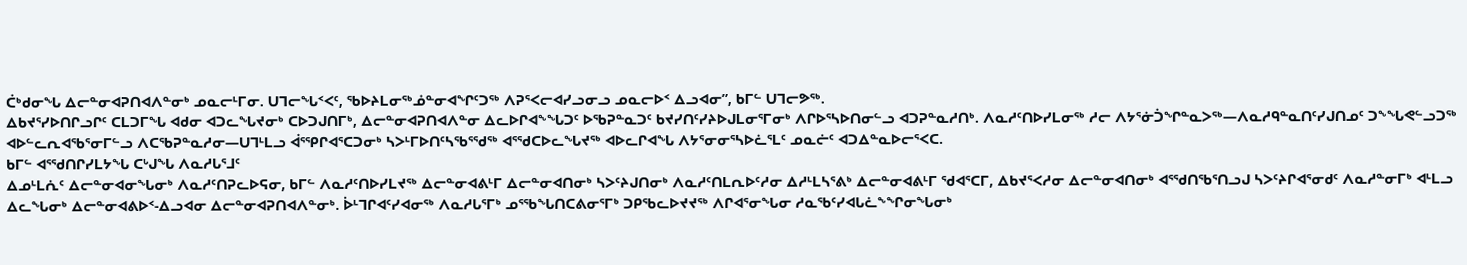ᑖᒃᑯᓂᖓ ᐃᓕᓐᓂᐊᕈᑎᐊᐱᓐᓂᒃ ᓄᓇᓕᒻᒥᓂ. ᑌᒣᓕᖓᑉᐸᑦ, ᖃᐅᔨᒪᓂᖅᓅᓐᓂᐊᖏᑦᑐᖅ ᐱᕈᕐᐸᓕᐊᓯᓗᓂᓗ ᓄᓇᓕᐅᑉ ᐃᓗᐊᓂ”, ᑲᒥᓪ ᑌᒣᓕᕗᖅ.
ᐃᑲᔪᕐᓯᐅᑎᒋᓗᒋᑦ ᑕᒪᑐᒥᖓ ᐊᑯᓂ ᐊᑐᓚᖓᔪᓂᒃ ᑕᐅᑐᒍᑎᒥᒃ, ᐃᓕᓐᓂᐊᕈᑎᐊᐱᓐᓂ ᐃᓚᐅᒋᐊᖕᖓᑐᑦ ᐅᖃᕈᓐᓇᑐᑦ ᑲᔪᓯᑎᑦᓯᔨᐅᒍᒪᓂᕐᒥᓂᒃ ᐱᒋᐅᕐᓴᐅᑎᓂᓪᓗ ᐊᑐᕈᓐᓇᓱᑎᒃ. ᐱᓇᓱᑦᑎᐅᓯᒪᓂᖅ ᓱᓕ ᐱᔭᕐᓃᑑᖏᓐᓇᐳᖅ—ᐱᓇᓱᑫᓐᓇᑎᑦᓯᒍᑎᓄᑦ ᑐᖕᖓᕙᓪᓗᑐᖅ ᐊᐅᓪᓚᕆᐊᖃᕐᓂᒥᓪᓗ ᐱᑕᖃᕈᓐᓇᓱᓂ—ᑌᒣᒻᒪᓗ ᐋᕐᕿᒋᐊᕐᑕᑐᓂᒃ ᓴᐳᒻᒥᐅᑎᑦᓴᖃᕐᖁᖅ ᐊᕐᖁᑕᐅᓚᖓᔪᖅ ᐊᐅᓚᒋᐊᖓ ᐱᔭᕐᓂᓂᕐᓴᐅᓛᕐᒪᑦ ᓄᓇᓖᑦ ᐊᑐᐃᓐᓇᐅᓕᕐᐸᑕ.
ᑲᒥᓪ ᐊᕐᖁᑎᒋᓯᒪᔭᖓ ᑕᒡᒍᖓ ᐱᓇᓱᒐᕐᒧᑦ
ᐃᓄᒻᒪᕇᑦ ᐃᓕᓐᓂᐊᓂᖓᓂᒃ ᐱᓇᓱᑦᑎᕈᓚᐅᕋᓂ, ᑲᒥᓪ ᐱᓇᓱᑦᑎᐅᓯᒪᔪᖅ ᐃᓕᓐᓂᐊᕕᒻᒥ ᐃᓕᓐᓂᐊᑎᓂᒃ ᓴᐳᑦᔨᒍᑎᓂᒃ ᐱᓇᓱᑦᑎᒪᕆᐅᑦᓱᓂ ᐃᓱᒻᒪᓴᕐᕕᒃ ᐃᓕᓐᓂᐊᕕᒻᒥ ᖁᐊᕐᑕᒥ, ᐃᑲᔪᕐᐸᓱᓂ ᐃᓕᓐᓂᐊᑎᓂᒃ ᐊᕐᖁᑎᖃᕐᑎᓗᒍ ᓴᐳᑦᔨᒋᐊᕐᓂᑯᑦ ᐱᓇᓱᓐᓂᒥᒃ ᐊᒻᒪᓗ ᐃᓚᖓᓂᒃ ᐃᓕᓐᓂᐊᕕᐅᑉ-ᐃᓗᐊᓂ ᐃᓕᓐᓂᐊᕈᑎᐊᐱᓐᓂᒃ. ᐆᒻᒣᒋᐊᑦᓯᐊᓂᖅ ᐱᓇᓱᒐᕐᒥᒃ ᓄᕐᖃᖓᑎᑕᕕᓂᕐᒥᒃ ᑐᑭᖃᓚᐅᔪᔪᖅ ᐱᒋᐊᕐᓂᖓᓂ ᓱᓇᖃᑦᓯᐊᒐᓛᖕᖏᓂᖓᓂᒃ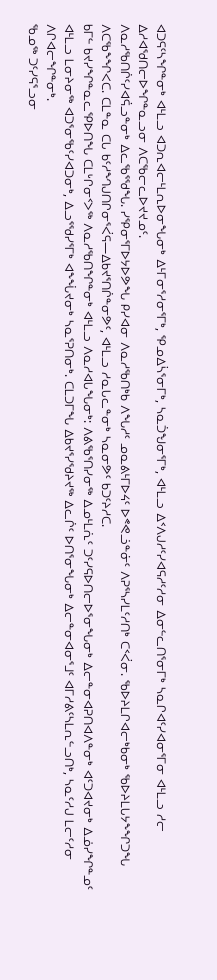ᐊᑐᕋᑦᓴᖏᓐᓂᒃ ᐊᒻᒪᓗ ᐊᑐᕆᐊᓕᒻᒪᕆᐅᓂᖓᓂᒃ ᐃᒻᒥᓂᕐᓱᓂᕐᒥᒃ, ᕿᓄᐃᓵᕐᓂᒥᒃ, ᓴᓇᑑᖑᓂᕐᒥᒃ, ᐊᒻᒪᓗ ᐃᑉᐱᒍᓱᑦᓯᐊᕋᓱᑦᓱᓂ ᐃᓂᓪᓚᑎᕐᓂᒥᒃ ᓴᓇᒋᐊᑦᓯᐊᓂᕐᒥᓂ ᐊᒻᒪᓗ ᓱᓕ ᐃᓱᐊᖁᑎᓕᐅᖏᓐᓇᓗᓂ ᐱᑕᖃᓕᓚᐅᔪᔪᓄᑦ.
ᐱᓇᓱᖃᑎᒌᑦᓯᐊᕌᓗᓐᓂᒃ ᐃᓚᖃᕐᖁᖓ. ᓯᕿᓂᕐᒥᐅᔭᐅᕗᖓ ᑭᓯᐊᓂ ᐱᓇᓱᖃᑎᒃᑲ ᐱᖓᓱᑦ ᓄᓇᕕᒻᒥᐅᔦᑦ ᐅᕝᕙᓘᓐᓃᑦ ᐱᕈᕐᓴᓯᒪᑦᓱᑎᒃ ᑕᑉᐹᓂ. ᖃᐅᔨᒪᒋᐊᓕᒃᑲᓂᒃ ᖃᐅᔨᒪᒐᔭᖕᖏᑐᖓ ᐱᑕᖃᖕᖏᐸᑕ. ᑕᒪᓐᓇ ᑕᒐ ᑲᑦᓱᙰᒍᑎᒋᓂᕐᐹᕋ—ᐃᑲᔪᕐᑎᒌᓐᓂᕗᑦ, ᐊᒻᒪᓗ ᓱᓇᒐᓚᓐᓂᒃ ᓴᓇᓂᕗᑦ ᑲᑐᑦᔨᓱᑕ.
ᑲᒥᓪ ᑲᔪᓯᖏᓐᓇᓚᕿᐅᑎᖓ ᑕᒪᒡᒋᓂᑉᐳᖅ ᐱᓇᓱᖃᑎᖏᓐᓂᒃ ᐊᒻᒪᓗ ᐱᓇᓱᐊᒐᖓᓂᒃ: ᐱᕕᖃᕐᑎᓯᓂᖅ ᐃᓄᒻᒪᕇᑦ ᑐᑦᓯᕋᐅᑎᓕᐅᕐᓂᖓᓂᒃ ᐃᓕᓐᓂᐊᕈᑎᐊᐱᓐᓂᒃ ᐊᑦᑐᐊᔪᓂᒃ ᐃᓅᓯᖏᓐᓄᑦ ᐊᒻᒪᓗ ᒪᓂᔨᓂᖅ ᐊᑐᕐᓂᖃᑦᓯᐊᑐᓂᒃ, ᐃᓗᕐᖁᓯᕐᒥᒃ ᐊᖕᖔᔪᓂᒃ ᓴᓇᕐᕈᑎᓂᒃ. ᑕᒪᑐᒥᖓ ᐃᑲᔪᕐᓯᖁᔨᔪᖅ ᐃᓚᒌᑦ ᐅᑎᕐᓂᖓᓂᒃ ᐃᓕᓐᓂᐊᓂᕐᒧᑦ ᐊᒥᓱᕕᑦᓴᒪᕆᓪᓗᑎᒃ, ᓴᓇᑦᓱᒍ ᒪᓕᑦᓱᓂ ᐱᒋᐊᓕᖏᓐᓂᒃ.
ᖃᓄᖅ ᑐᑦᓯᕋᕐᓗᓂ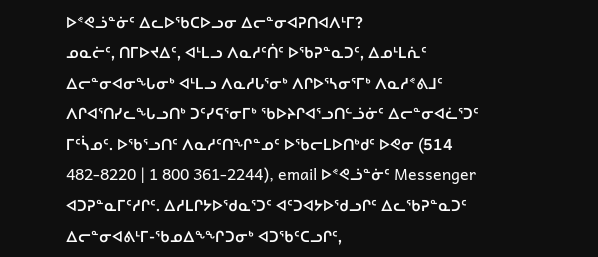ᐅᕝᕙᓘᓐᓃᑦ ᐃᓚᐅᖃᑕᐅᓗᓂ ᐃᓕᓐᓂᐊᕈᑎᐊᐱᒻᒥ?
ᓄᓇᓖᑦ, ᑎᒥᐅᔪᐃᑦ, ᐊᒻᒪᓗ ᐱᓇᓱᑦᑏᑦ ᐅᖃᕈᓐᓇᑐᑦ, ᐃᓄᒻᒪᕇᑦ ᐃᓕᓐᓂᐊᓂᖓᓂᒃ ᐊᒻᒪᓗ ᐱᓇᓱᒐᕐᓂᒃ ᐱᒋᐅᕐᓴᓂᕐᒥᒃ ᐱᓇᓱᕝᕕᒧᑦ ᐱᒋᐊᕐᑎᓯᓚᖓᓗᑎᒃ ᑐᑦᓯᕋᕐᓂᒥᒃ ᖃᐅᔨᒋᐊᕐᓗᑎᓪᓘᓃᑦ ᐃᓕᓐᓂᐊᓛᕐᑐᑦ ᒥᑦᓵᓄᑦ. ᐅᖃᕐᓗᑎᑦ ᐱᓇᓱᑦᑎᖏᓐᓄᑦ ᐅᖃᓕᒪᐅᑎᒃᑯᑦ ᐅᕙᓂ (514 482-8220 | 1 800 361-2244), email ᐅᕝᕙᓘᓐᓃᑦ Messenger ᐊᑐᕈᓐᓇᒥᑦᓱᒋᑦ. ᐃᓱᒪᒋᔭᐅᖁᓇᕐᑐᑦ ᐊᑦᑐᐊᔭᐅᖁᓗᒋᑦ ᐃᓚᖃᕈᓐᓇᑐᑦ ᐃᓕᓐᓂᐊᕕᒻᒥ-ᖃᓄᐃᖕᖏᑐᓂᒃ ᐊᑐᖃᑦᑕᓗᒋᑦ,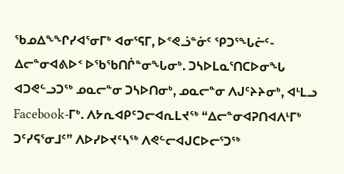ᖃᓄᐃᖕᖏᓯᐊᕐᓂᒥᒃ ᐊᓂᕐᕋᒥ, ᐅᕝᕙᓘᓐᓃᑦ ᕿᑐᕐᖓᓖᑦ-ᐃᓕᓐᓂᐊᕕᐅᑉ ᐅᖃᖃᑎᒌᓐᓂᖓᓂᒃ. ᑐᓴᐅᒪᓇᕐᑎᑕᐅᓂᖓ ᐊᑐᕙᓪᓗᑐᖅ ᓄᓇᓕᓐᓂ ᑐᓴᐅᑎᓂᒃ, ᓄᓇᓕᓐᓂ ᐱᒍᑦᔨᔨᓂᒃ, ᐊᒻᒪᓗ Facebook-ᒥᒃ. ᐱᔭᕆᐊᑭᑦᑐᓕᐊᕆᒪᔪᖅ “ᐃᓕᓐᓂᐊᕈᑎᐊᐱᒻᒥᒃ ᑐᑦᓯᕋᕐᓂᒧᑦ” ᐱᐅᓯᐅᔪᑦᓴᖅ ᐱᕙᓪᓕᐊᒍᑕᐅᓕᕐᑐᖅ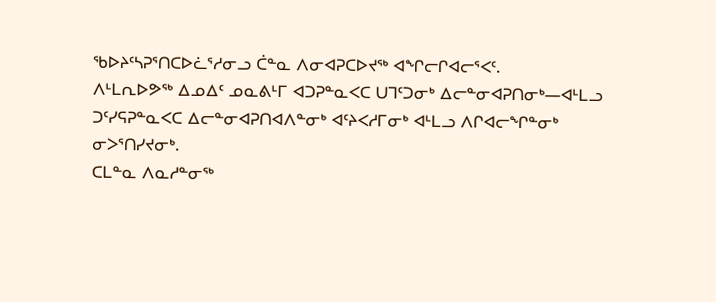ᖃᐅᔨᑦᓴᕈᕐᑎᑕᐅᓛᕐᓱᓂᓗ ᑖᓐᓇ ᐱᓂᐊᕈᑕᐅᔪᖅ ᐊᖏᓕᒋᐊᓕᕐᐸᑦ.
ᐱᒻᒪᕆᐅᕗᖅ ᐃᓄᐃᑦ ᓄᓇᕕᒻᒥ ᐊᑐᕈᓐᓇᐸᑕ ᑌᒣᑦᑐᓂᒃ ᐃᓕᓐᓂᐊᕈᑎᓂᒃ—ᐊᒻᒪᓗ ᑐᑦᓯᕋᕈᓐᓇᐸᑕ ᐃᓕᓐᓂᐊᕈᑎᐊᐱᓐᓂᒃ ᐊᑦᔨᐸᓱᒥᓂᒃ ᐊᒻᒪᓗ ᐱᒋᐊᓕᖏᓐᓂᒃ ᓂᐳᕐᑎᓯᔪᓂᒃ.
ᑕᒪᓐᓇ ᐱᓇᓱᓐᓂᖅ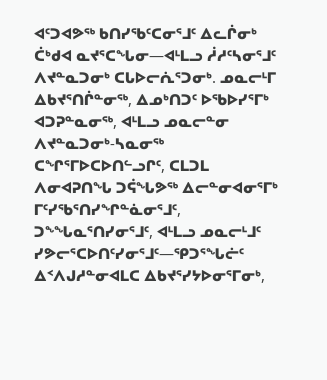ᐊᑦᑐᐊᕗᖅ ᑲᑎᓯᖃᑦᑕᓂᕐᒧᑦ ᐃᓚᒌᓂᒃ ᑖᒃᑯᐊ ᓇᔪᕐᑕᖓᓂ—ᐊᒻᒪᓗ ᓲᓱᑦᓴᓂᕐᒧᑦ ᐱᔪᓐᓇᑐᓂᒃ ᑕᒐᐅᓕᕇᕐᑐᓂᒃ. ᓄᓇᓕᒻᒥ ᐃᑲᔪᕐᑎᒌᓐᓂᖅ, ᐃᓄᒃᑎᑐᑦ ᐅᖃᐅᓯᕐᒥᒃ ᐊᑐᕈᓐᓇᓂᖅ, ᐊᒻᒪᓗ ᓄᓇᓕᓐᓂ ᐱᔪᓐᓇᑐᓂᒃ-ᓴᓇᓂᖅ ᑕᖏᕐᒥᐅᑕᐅᑎᓪᓗᒋᑦ, ᑕᒪᑐᒪ ᐱᓂᐊᕈᑎᖓ ᑐᕌᖓᕗᖅ ᐃᓕᓐᓂᐊᓂᕐᒥᒃ ᒥᑦᓯᖃᕐᑎᓯᖏᓐᓈᓂᕐᒧᑦ, ᑐᖕᖓᓇᕐᑎᓯᓂᕐᒧᑦ, ᐊᒻᒪᓗ ᓄᓇᓕᒻᒧᑦ ᓯᕗᓕᕐᑕᐅᑎᑦᓯᓂᕐᒧᑦ—ᕿᑐᕐᖓᓖᑦ ᐃᑉᐱᒍᓱᓐᓂᐊᒪᑕ ᐃᑲᔪᕐᓯᔭᐅᓂᕐᒥᓂᒃ,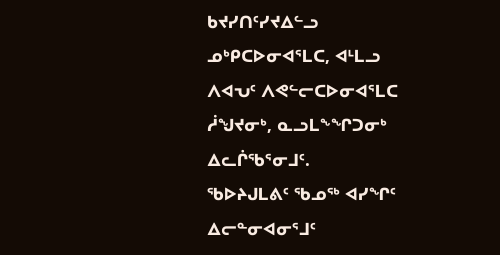ᑲᔪᓯᑎᑦᓯᔪᐃᓪᓗ ᓄᒃᑭᑕᐅᓂᐊᕐᒪᑕ, ᐊᒻᒪᓗ ᐱᐊᕃᑦ ᐱᕙᓪᓕᑕᐅᓂᐊᕐᒪᑕ ᓲᖑᔪᓂᒃ, ᓇᓗᒪᖕᖏᑐᓂᒃ ᐃᓚᒌᖃᕐᓂᒧᑦ.
ᖃᐅᔨᒍᒪᕕᑦ ᖃᓄᖅ ᐊᓯᖏᑦ ᐃᓕᓐᓂᐊᓂᕐᒧᑦ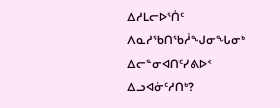ᐃᓱᒪᓕᐅᕐᑏᑦ ᐱᓇᓱᖃᑎᖃᓲᖑᓂᖓᓂᒃ ᐃᓕᓐᓂᐊᑎᑦᓯᕕᐅᑉ ᐃᓗᐊᓃᑦᓱᑎᒃ?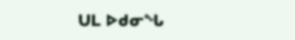ᑌᒪ ᐅᑯᓂᖓ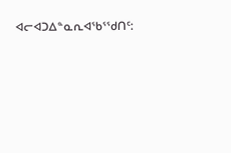ᐊᓕᐊᑐᐃᓐᓇᕆᐊᖃᕐᖁᑎᑦ: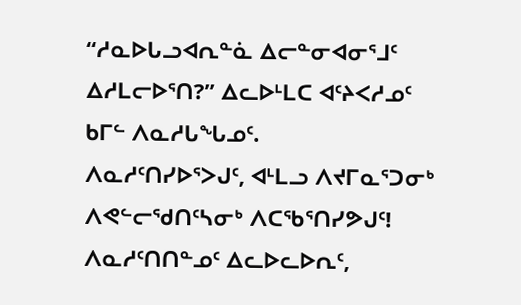“ᓱᓇᐅᒐᓗᐊᕆᓐᓈ ᐃᓕᓐᓂᐊᓂᕐᒧᑦ ᐃᓱᒪᓕᐅᕐᑎ?” ᐃᓚᐅᒻᒪᑕ ᐊᑦᔨᐸᓱᓄᑦ ᑲᒥᓪ ᐱᓇᓱᒐᖓᓄᑦ.
ᐱᓇᓱᑦᑎᓯᐅᕐᐳᒍᑦ, ᐊᒻᒪᓗ ᐱᔪᒥᓇᕐᑐᓂᒃ ᐱᕙᓪᓕᖁᑎᑦᓴᓂᒃ ᐱᑕᖃᕐᑎᓯᕗᒍᑦ!
ᐱᓇᓱᑦᑎᑎᓐᓄᑦ ᐃᓚᐅᓚᐅᕆᑦ,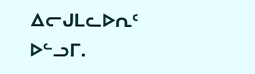ᐃᓕᒍᒪᓚᐅᕆᑦ ᐅᓪᓗᒥ.